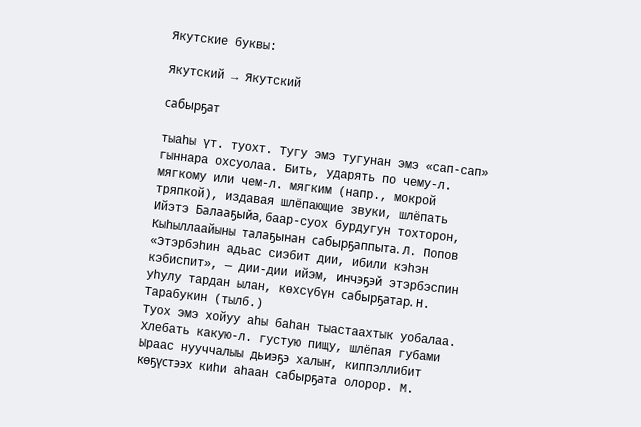Якутские буквы:

Якутский → Якутский

сабырҕат

тыаһы үт. туохт. Тугу эмэ тугунан эмэ «сап-сап» гыннара охсуолаа. Бить, ударять по чему-л. мягкому или чем-л. мягким (напр., мокрой тряпкой), издавая шлёпающие звуки, шлёпать
Ийэтэ Балааҕыйа, баар-суох бурдугун тохторон, Кыһыллаайыны талаҕынан сабырҕаппыта. Л. Попов
«Этэрбэһин адьас сиэбит дии, ибили кэһэн кэбиспит», — дии-дии ийэм, инчэҕэй этэрбэспин уһулу тардан ылан, көхсүбүн сабырҕатар. Н. Тарабукин (тылб.)
Туох эмэ хойуу аһы баһан тыастаахтык уобалаа. Хлебать какую-л. густую пищу, шлёпая губами
Ыраас нууччалыы дьиэҕэ халыҥ, киппэллибит көҕүстээх киһи аһаан сабырҕата олорор. М.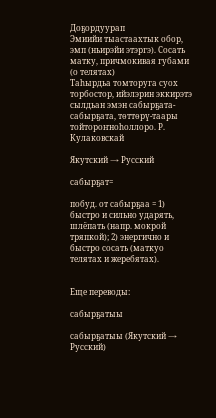Доҕордуурап
Эмиийи тыастаахтык обор, эмп (ньирэйи этэргэ). Сосать матку, причмокивая губами (о телятах)
Таһырдьа томторуга суох торбостор, ийэлэрин эккирэтэ сылдьан эмэн сабырҕата-сабырҕата, төттөрү-таары тойтороҥноһоллоро. Р. Кулаковскай

Якутский → Русский

сабырҕат=

побуд. от сабырҕаа = 1) быстро и сильно ударять, шлёпать (напр. мокрой тряпкой); 2) энергично и быстро сосать (маткуо телятах и жеребятах).


Еще переводы:

сабырҕатыы

сабырҕатыы (Якутский → Русский)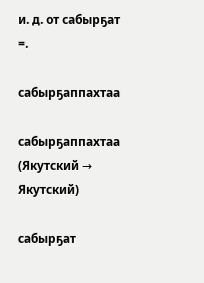и. д. от сабырҕат =.

сабырҕаппахтаа

сабырҕаппахтаа (Якутский → Якутский)

сабырҕат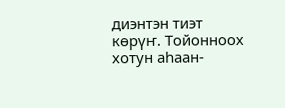диэнтэн тиэт
көрүҥ. Тойонноох хотун аһаан-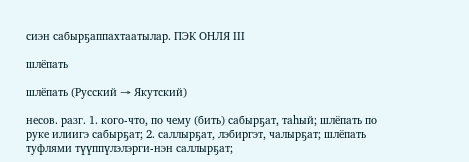сиэн сабырҕаппахтаатылар. ПЭК ОНЛЯ III

шлёпать

шлёпать (Русский → Якутский)

несов. разг. 1. кого-что, по чему (бить) сабырҕат, таһый; шлёпать по руке илиигэ сабырҕат; 2. саллырҕат, лэбиргэт, чалырҕат; шлёпать туфлями түүппүлэлэрги-нэн саллырҕат;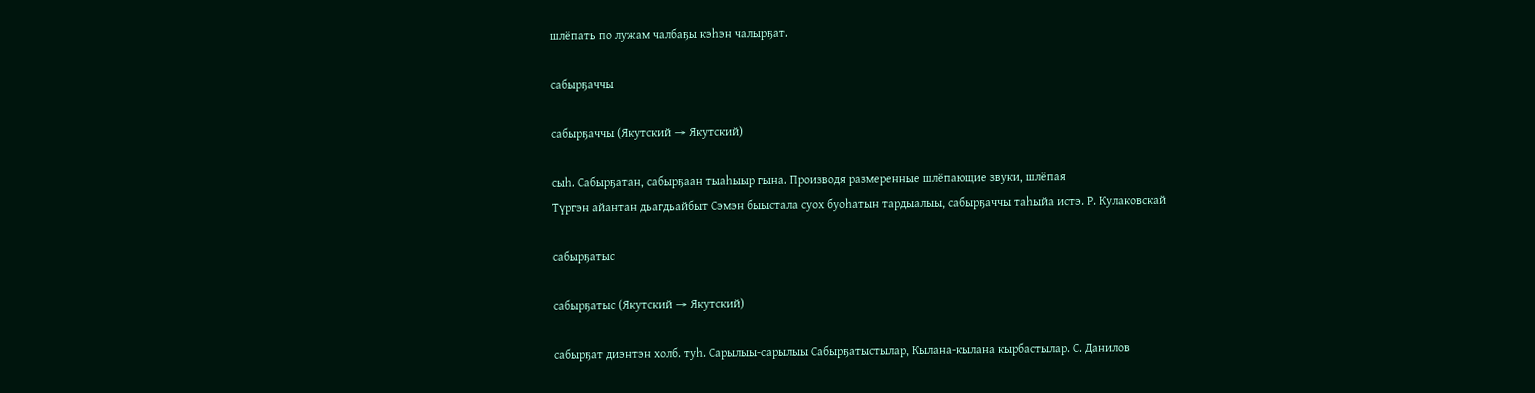шлёпать по лужам чалбаҕы кэһэн чалырҕат.

сабырҕаччы

сабырҕаччы (Якутский → Якутский)

сыһ. Сабырҕатан, сабырҕаан тыаһыыр гына. Производя размеренные шлёпающие звуки, шлёпая
Түргэн айантан дьагдьайбыт Сэмэн быыстала суох буоһатын тардыалыы, сабырҕаччы таһыйа истэ. Р. Кулаковскай

сабырҕатыс

сабырҕатыс (Якутский → Якутский)

сабырҕат диэнтэн холб. туһ. Сарылыы-сарылыы Сабырҕатыстылар, Кылана-кылана кырбастылар. С. Данилов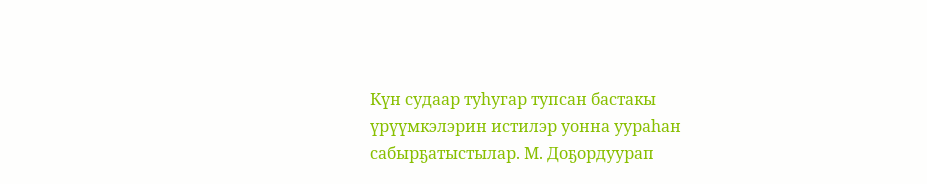Күн судаар туһугар тупсан бастакы үрүүмкэлэрин истилэр уонна уураһан сабырҕатыстылар. М. Доҕордуурап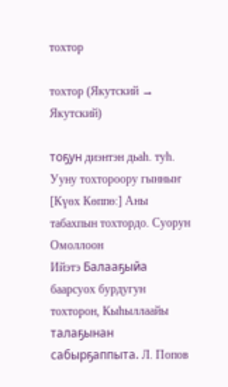тохтор

тохтор (Якутский → Якутский)

тоҕун диэнтэн дьаһ. туһ. Ууну тохтороору гынныҥ
[Күөх Көппө:] Аны табахпын тохтордо. Суорун Омоллоон
Ийэтэ Балааҕыйа баарсуох бурдугун тохторон, Кыһыллаайы талаҕынан сабырҕаппыта. Л. Попов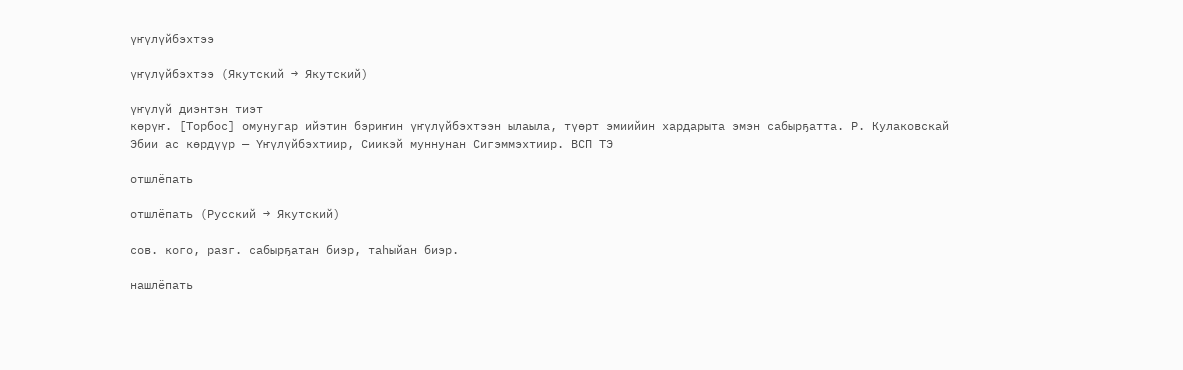үҥүлүйбэхтээ

үҥүлүйбэхтээ (Якутский → Якутский)

үҥүлүй диэнтэн тиэт
көрүҥ. [Торбос] омунугар ийэтин бэриҥин үҥүлүйбэхтээн ылаыла, түөрт эмиийин хардарыта эмэн сабырҕатта. Р. Кулаковскай
Эбии ас көрдүүр — Үҥүлүйбэхтиир, Сиикэй муннунан Сигэммэхтиир. ВСП ТЭ

отшлёпать

отшлёпать (Русский → Якутский)

сов. кого, разг. сабырҕатан биэр, таһыйан биэр.

нашлёпать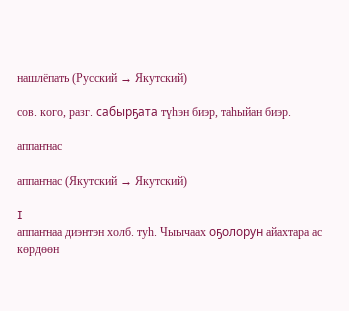нашлёпать (Русский → Якутский)

сов. кого, разг. сабырҕата түһэн биэр, таһыйан биэр.

аппаҥнас

аппаҥнас (Якутский → Якутский)

I
аппаҥнаа диэнтэн холб. туһ. Чыычаах оҕолорун айахтара ас көрдөөн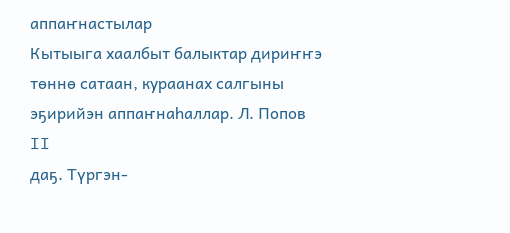аппаҥнастылар
Кытыыга хаалбыт балыктар дириҥҥэ төннө сатаан, кураанах салгыны эҕирийэн аппаҥнаһаллар. Л. Попов
II
даҕ. Түргэн-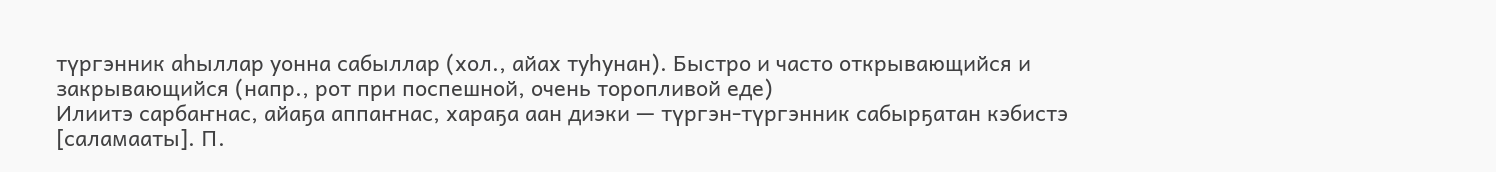түргэнник аһыллар уонна сабыллар (хол., айах туһунан). Быстро и часто открывающийся и закрывающийся (напр., рот при поспешной, очень торопливой еде)
Илиитэ сарбаҥнас, айаҕа аппаҥнас, хараҕа аан диэки — түргэн-түргэнник сабырҕатан кэбистэ [саламааты]. П.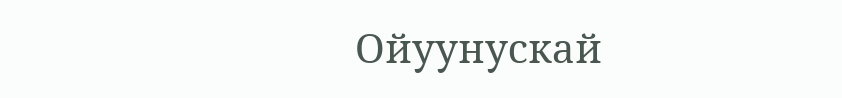Ойуунускай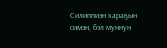Силиппиэн хараҕын симэн, бэл муннун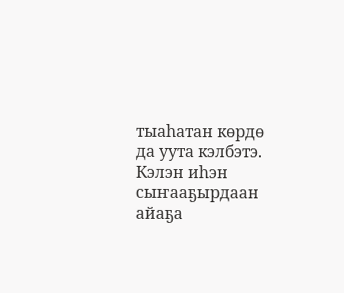тыаһатан көрдө да уута кэлбэтэ. Кэлэн иһэн сыҥааҕырдаан айаҕа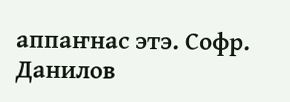аппаҥнас этэ. Софр. Данилов